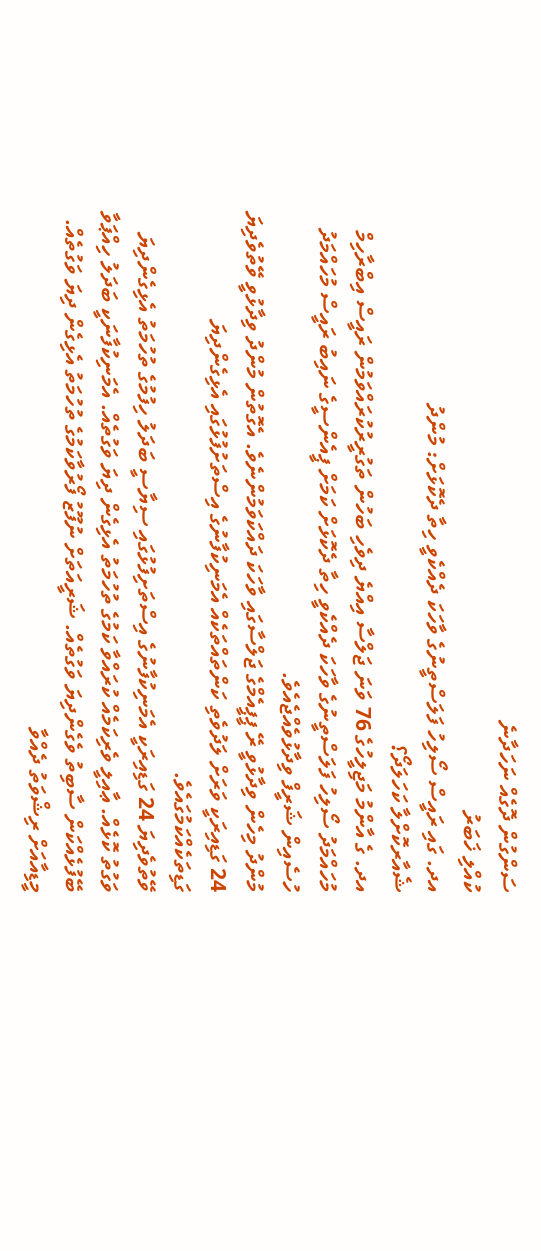ސަންގުން ދޮގެއް ނަހަދާނެ
ކުއްލި ޚަބަރު
އދ. ގައި ރައީސް ސޯލިހު ފަލަސްތީނުގެ ވާހަކަ ދެއްކެވީ ހިތާ ދެކޮޅަށް: މުންދު
ޝެއާރކޮށްލާ ކަހަލަދޯ؟
އދ. ގެ އާންމު މަޖިލީހުގެ 76 ވަނަ ޖަލްސާ އިއްޔެ ދިވެހި ބަހުން ތަގުރީރުކުރައްވަމުން ރައީސް އިބްރާހިމް މުހައްމަދު ސޯލިހު ފަލަސްތީނުގެ ވާހަކަ ދެއްކެވީ ހިތާ ދެކޮޅަށް ކަމަށް ޕީއެންސީގެ ނައިބު ރައީސް މުހައްމަދު ހުސެއިން ޝަރީފް ވިދާޅުވެއްޖެއެވެ.
މުންދު މިހެން ވިދާޅުވީ ރޭ ޕީޕީއެމްގެ ޖަލްސާގައި ވާހަކަ ދައްކަވަމުންނެވެ. އެގޮތުން މުންދު ވިދާޅުވީ ވޭތުވެދިޔަ 24 ގަޑިއިރަކީ ވަރަށް ލަދުވެތި ކަންތައްތަކެއް އެމަނިކުފާނުގެ އިސްތަށުފުޅުގައި އެޅިގެންދިޔަ ގަޑިތަކެއްކަމުގައެވެ.
ވޭތުވެދިޔަ 24 ގަޑިއިރަކީ އެމަނިކުފާނުގެ އިސްތަށިފުޅުގައި ސިޔާސީ ބަދަލު ހިފުމުގެ ތުހުމަތު އެޅިގެންދިޔަ ވަގުތު ކޮޅެއް. ޢާއިލީ ވެރިކަމެއް ކުރައްވާ ކަމުގެ ތުހުމަތު އެޅިގެން ދިޔަ ވަގުތެއް. އެމަނިކުފާނަކީ ބަދަލު ހިއްޕަވާ ބޭފުޅެއްކަން ސާބިތު ވެގެންދިޔަ ވަގުތެއް. ޝަރީއަތަށް ނުފޫޒު ފޯރުވާކަމުގެ ތުހުމަތު އެޅިގެން ދިޔަ ވަގުތެއް. މީޑިއާއަށް ރިޝްވަތު ދެއްވާ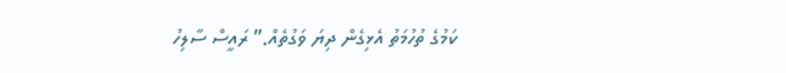ކަމުގެ ތުހުމަތު އެޅިގެން ދިޔަ ވަގުތެއް.” ރައީސް ސާލިހު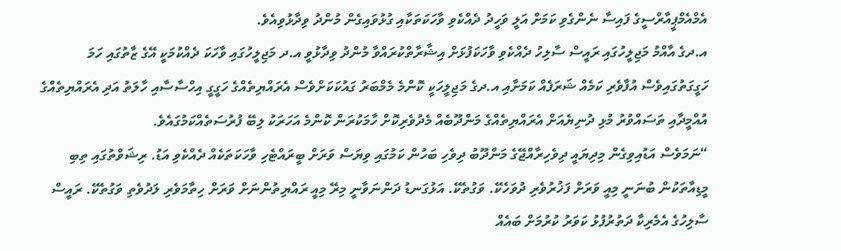އެމްއެމްޕީއާރްސީގެ ފައިސާ ނެންގެވި ކަމަށް އަލީ ވަހީދު ދެއްކެވި ވާހަކަތަކާއި ގުޅުވައިގެން މުންދު ވިދާޅުވިއެވެ.
އ.ދގެ އާއްމު މަޖިލީހުގައި ރައީސް ސާލިހު ދެއްކެވި ވާހަކަފުޅަށް އިޝާރާތްކުރައްވާ މުންދު ވިދާޅުވީ އ.ދ މަޖިލީހުގައި ވާހަކަ ދެއްކުމަކީ އޭގެ ޒާތުގައި ހަމަ ހަގީގަތުގައިވެސް އުފާވެރި ކަމެއް ޝަރަފެއް ކަމަށާއި އ.ދގެ މަޖިލީހަކީ ކޮންމެ މެމްބަރު ގައުކަކަށްވެސް އެރައްޔިތެއްގެ ހަގީގީ އިހްސާސާއި ހާލަތު އަދި އެރައްޔިތެއްގެ އުއްމީދާއި ތަސައްވުރު މުޅި ދުނިޔެއަށް އެރައްޔިތެއްގެ މަންދޫބެއް މެދުވެރިކޮށް ހާމަކުރަން ކޮންމެ އަހަރަކު ލިބޭ ފުރުސަތެއްކަމުގައެވެ.
“ނަމަވެސް އަޑުއިވިގެން މިދިޔައީ ދިވެހިރާއްޖޭގެ މަންދޫބު ދިވެހި ބަހުން ކަމުގައި ވިޔަސް ވަރަށް ބީރައްޓެހި ވާހަކަތަކެއް ދެއްކެވި އަޑު. ރިޝަވްތުގައި ތިބި މީޑިއާތަކުން ބުނަނީ މިއީ ވަރަށް ފަޚުރުވެރި ދުވަހެކޭ. ވަގުތެކޭ. އަޅުގަނޑު ދަންނަވާނީ މިރޭ މިއީ ރައްޔިތުންނަށް ވަރަށް ހިތާމަވެރި ލަދުވެތި ވަގުތެކޭ. ރައީސް ސާލިހުގެ އެމެރިކާ ދަތުރުފުޅު ކަވަރު ކުރުމަށް ބައެއް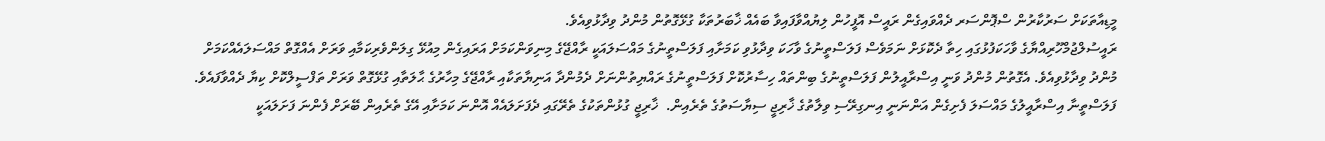މީޑިއާތަކަށް ސަރުކާރުން ސްޕޮންސަރ ދެއްވައިގެން ރައީސް އޮފީހުން ލިޔުއްވާފައިވާ ބައެއް ޚާބަރުތަކާ ގުޅޭގޮތުން މުންދު ވިދާޅުވިއެވެ.
ރައީސުލްޖުމްހޫރިއްޔާގެ ވާހަކަފުޅުގައި ހިތާ ދެކޮޅަށް ނަމަވެސް ފަލަސްތީނުގެ ވާހަކަ ވިދާޅުވި ކަމަށާއި ފަލަސްތީނުގެ މައްސަލައަކީ ރާއްޖޭގެ މިނިވަންކަމަށް އަރައިގެން މިއުޅޭ ގިލަންވެރިކަމާއި ވަރަށް އެއްގޮތް މައްސަލައެއްކަމަށް މުންދު ވިދާޅުވިއެވެ. އެގޮތުން މުންދު ވަނީ އިސްރާއީލުން ފަލަސްތީނުގެ ބިންތައް ހިސާރުކޮށް ފަލަސްތީނުގެ ރައްޔިތުންނަށް ދެމުންދާ އަނިޔާތަކާއި ރާއްޖޭގެ މިހާރުގެ ޙާލަތާއި ގުޅޭގޮތް ވަރަށް ތަފްސީލްކޮށް ކިޔާ ދެއްވާފައެވެ.
ފަލަސްތީނާ އިސްރާއީލުގެ މައްސަލަ ފެށިގެން އަންނަނީ އިނގިރޭސި ވިލާތުގެ ޚާރިޖީ ސިޔާސަތުގެ ތެރެއިން.  ޚާރިޖީ ގުޅުންތަކުގެ ތެރޭގައި ދެފަށަލައެއް އޮންނަ ކަމަށާއި އޭގެ ތެރެއިން ބޭރަށް ފެންނަ ފަށަލައަކީ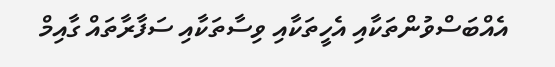އެއްބަސްވުންތަކާއި އެހީތަކާއި ވިސާތަކާއި ސަފާރާތައް ގާއިމް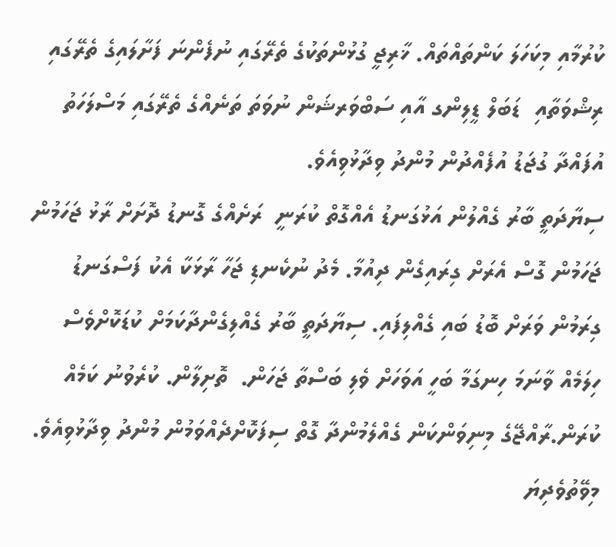ކުރުމާއި މިކަހަލަ ކަންތައްތައް. ޚާރިޖީ ގުޅުންތަކުގެ ތެރޭގައި ނުފެންނަ ފަށާލައިގެ ތެރޭގައި  ރިޝްވަތާއި  ޑަބަލް ޑީލިންގ އާއި ސަބްވަރޝަން ނުވަތަ ތަނެއްގެ ތެރޭގައި މަސްލަހަތު އުފައްދާ ގުޖަޑު އުފެއްދުން މުންދު ވިދާޅުވިއެވެ.
ސިޔާދަތީ ބާރު ގެއްލުން އަޅުގަނޑު އެއްގޮތް ކުރަނީ  ރަށެއްގެ ގޮނޑު ދޮށަށް ރާޅު ޖަހަމުން ޖަހަމުން ގޮސް އެރަށް ގިރައިގެން ދިއުމާ. މެދު ނުކެނޑި ޖަހާ ރާޅަކާ އެކު ފަސްގަނޑު ގިރަމުން ވަރަށް ބޮޑު ބައި ގެއްލިފައި. ސިޔާދަތީ ބާރު ގެއްލިގެންދާކަމަށް ކުޑަކޮށްވެސް ހިލަމެއް ވާނަމަ ހިނގަމާ ބަހީ އަވަހަށް ވެލި ބަސްތާ ޖަހަން.  ތޮށިލާން. ކުރެވުނު ކަމެއް ކުރަން.ރާއްޖޭގެ މިނިވަންކަން ގެއްލެމުންދާ ގޮތް ސިފަކޮށްދެއްވަމުން މުންދު ވިދާޅުވިއެވެ.
މިވޭތުވެދިޔަ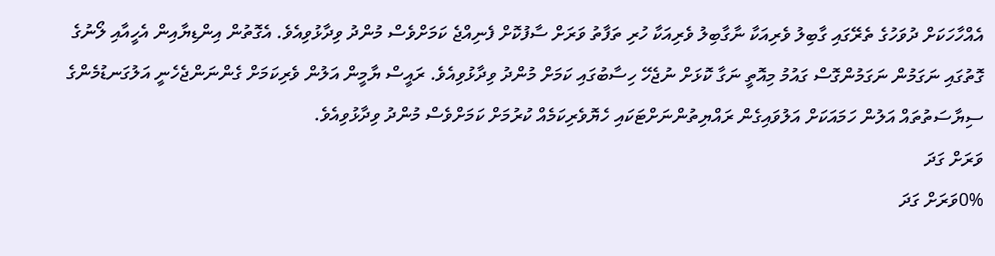އެއްހާހަކަށް ދުވަހުގެ ތެރޭގައި ގާބިލު ވެރިއަކާ ނާގާބިލު ވެރިއަކާ ހުރި ތަފާތު ވަރަށް ސާފުކޮށް ފެނިއްޖެ ކަމަށްވެސް މުންދު ވިދާޅުވިއެވެ. އެގޮތުން އިންޑިޔާއިން އެހީއާއި ލޯނުގެ ގޮތުގައި ނަގަމުން ނަގަމުންގޮސް ގައުމު މިއޮތީ ނަގާ ކޮޅަށް ނުޖެހޭ ހިސާބުގައި ކަމަށް މުންދު ވިދާޅުވިއެވެ. ރައީސް ޔާމީން އަލުން ވެރިކަމަށް ގެންނަންޖެހެނީ އަލުގަނޑުމެންގެ ސިޔާސަތުތައް އަލުން ހަމައަކަށް އަލުވައިގެން ރައްޔިތުންނަށްޓަކައި ހެޔޮވެރިކަމެއް ކުރުމަށް ކަމަށްވެސް މުންދު ވިދާޅުވިއެވެ.
ވަރަށް ގަދަ
0%ވަރަށް ގަދަ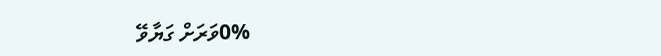0%ވަރަށް ގަޔާވޭ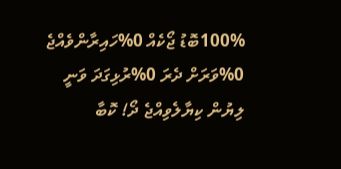100%ބޮޑު ޖޯކެއް 0%ހައިރާންވެއްޖެ 0%ވަރަށް ދެރަ 0%ރުޅިގަދަ ވަނީ
ލިޔުން ކިޔާލެވިއްޖެ ދޯ! ކޮބާ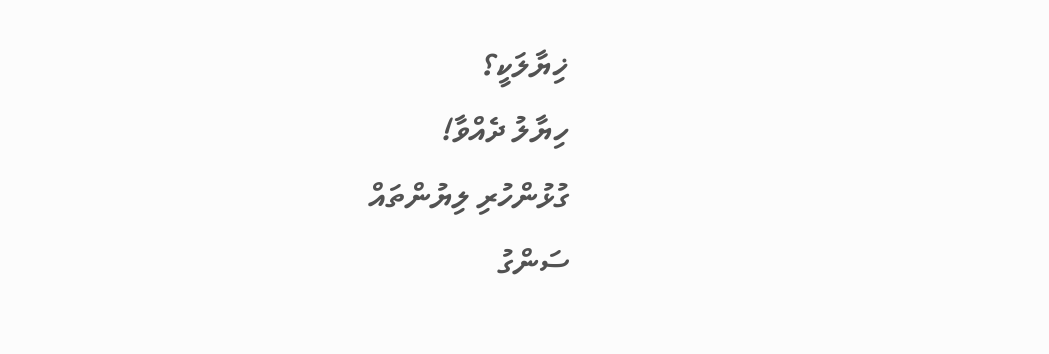ޚިޔާލަކީ؟
ހިޔާލު ދެއްވާ!
ގުޅުންހުރި ލިޔުންތައް
ސަންގު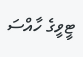ޓީވީގެ ހާއްސަ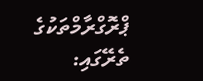ޕްރޮގްރާމްތަކުގެ ތެރޭގައި: